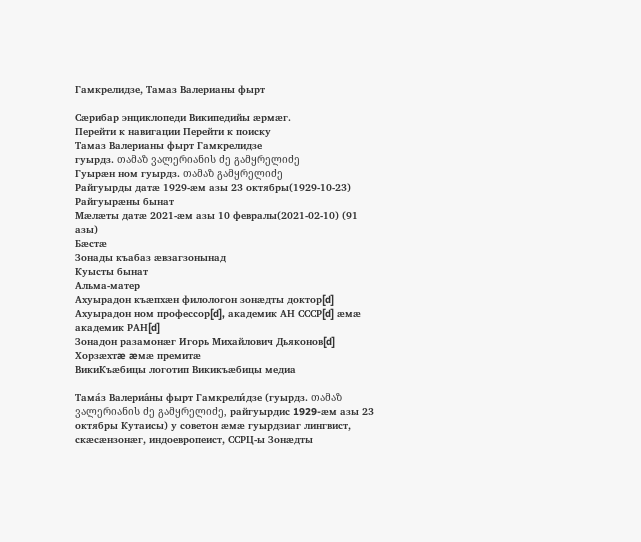Гамкрелидзе, Тамаз Валерианы фырт

Сæрибар энциклопеди Википедийы æрмæг.
Перейти к навигации Перейти к поиску
Тамаз Валерианы фырт Гамкрелидзе
гуырдз. თამაზ ვალერიანის ძე გამყრელიძე
Гуырæн ном гуырдз. თამაზ გამყრელიძე
Райгуырды датæ 1929-æм азы 23 октябры(1929-10-23)
Райгуырæны бынат
Мæлæты датæ 2021-æм азы 10 февралы(2021-02-10) (91 азы)
Бæстæ
Зонады къабаз æвзагзонынад
Куысты бынат
Альма-матер
Ахуырадон къæпхæн филологон зонæдты доктор[d]
Ахуырадон ном профессор[d], академик АН СССР[d] æмæ академик РАН[d]
Зонадон разамонæг Игорь Михайлович Дьяконов[d]
Хорзæхтæ æмæ премитæ
ВикиКъæбицы логотип Викикъæбицы медиа

Тама́з Валериа́ны фырт Гамкрели́дзе (гуырдз. თამაზ ვალერიანის ძე გამყრელიძე, райгуырдис 1929-æм азы 23 октябры Кутаисы) у советон æмæ гуырдзиаг лингвист, скæсæнзонæг, индоевропеист, ССРЦ-ы Зонæдты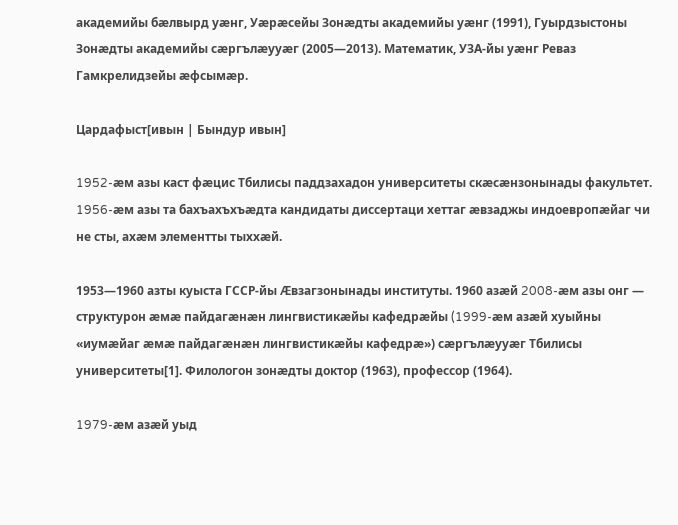академийы бæлвырд уæнг, Уæрæсейы Зонæдты академийы уæнг (1991), Гуырдзыстоны Зонæдты академийы сæргълæууæг (2005—2013). Математик, УЗА-йы уæнг Реваз Гамкрелидзейы æфсымæр.

Цардафыст[ивын | Бындур ивын]

1952-æм азы каст фæцис Тбилисы паддзахадон университеты скæсæнзонынады факультет. 1956-æм азы та бахъахъхъæдта кандидаты диссертаци хеттаг æвзаджы индоевропæйаг чи не сты, ахæм элементты тыххæй.

1953—1960 азты куыста ГССР-йы Æвзагзонынады институты. 1960 азæй 2008-æм азы онг — структурон æмæ пайдагæнæн лингвистикæйы кафедрæйы (1999-æм азæй хуыйны «иумæйаг æмæ пайдагæнæн лингвистикæйы кафедрæ») сæргълæууæг Тбилисы университеты[1]. Филологон зонæдты доктор (1963), профессор (1964).

1979-æм азæй уыд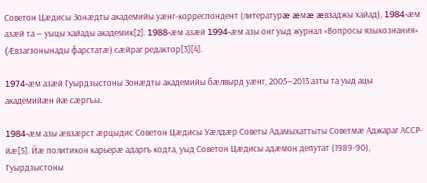Советон Цæдисы Зонæдты академийы уæнг-корреспондент (литературæ æмæ æвзаджы хайад), 1984-æм азæй та — уыцы хайады академик[2]. 1988-æм азæй 1994-æм азы онг уыд журнал «Вопросы языкознания» (Æвзагзонынады фарстатæ) сæйраг редактор[3][4].

1974-æм азæй Гуырдзыстоны Зонæдты академийы бæлвырд уæнг, 2005—2013 азты та уыд ацы академийæн йæ сæргъы.

1984-æм азы æвзæрст æрцыдис Советон Цæдисы Уæлдæр Советы Адамыхаттыты Советмæ Аджараг АССР-йæ[5]. Йæ политикон карьерæ адаргъ кодта, уыд Советон Цæдисы адæмон депутат (1989-90), Гуырдзыстоны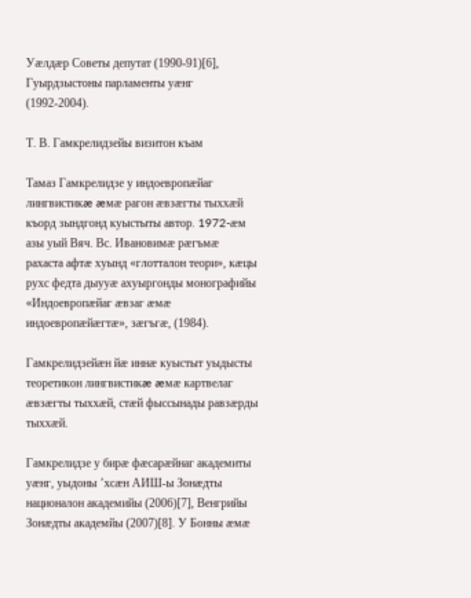Уæлдæр Советы депутат (1990-91)[6], Гуырдзыстоны парламенты уæнг (1992-2004).

Т. В. Гамкрелидзейы визитон къам

Тамаз Гамкрелидзе у индоевропæйаг лингвистикæ æмæ рагон æвзæгты тыххæй къорд зындгонд куыстыты автор. 1972-æм азы уый Вяч. Вс. Ивановимæ рæгъмæ рахаста афтæ хуынд «глотталон теори», кæцы рухс федта дыууæ ахуыргонды монографийы «Индоевропæйаг æвзаг æмæ индоевропæйæгтæ», зæгъгæ, (1984).

Гамкрелидзейæн йæ иннæ куыстыт уыдысты теоретикон лингвистикæ æмæ картвелаг æвзæгты тыххæй, стæй фыссынады равзæрды тыххæй.

Гамкрелидзе у бирæ фæсарæйнаг академиты уæнг, уыдоны ’хсæн АИШ-ы Зонæдты националон академийы (2006)[7], Венгрийы Зонæдты академйы (2007)[8]. У Бонны æмæ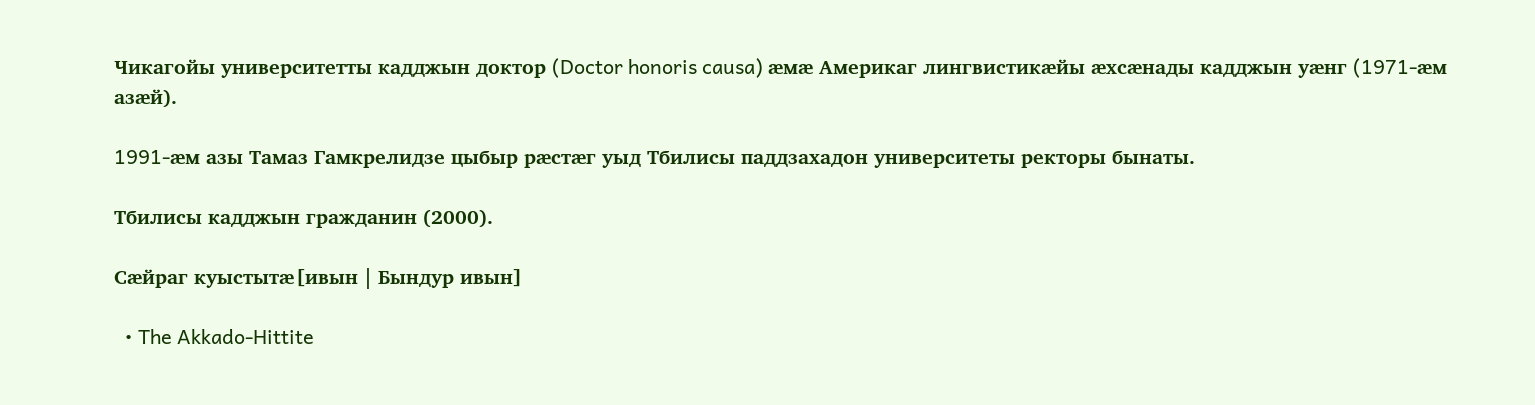Чикагойы университетты кадджын доктор (Doctor honoris causa) æмæ Америкаг лингвистикæйы æхсæнады кадджын уæнг (1971-æм азæй).

1991-æм азы Тамаз Гамкрелидзе цыбыр рæстæг уыд Тбилисы паддзахадон университеты ректоры бынаты.

Тбилисы кадджын гражданин (2000).

Сæйраг куыстытæ[ивын | Бындур ивын]

  • The Akkado-Hittite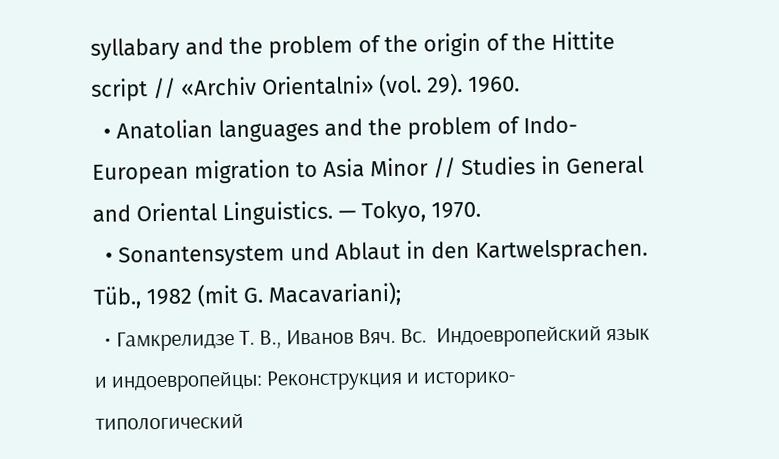syllabary and the problem of the origin of the Hittite script // «Archiv Orientalni» (vol. 29). 1960.
  • Anatolian languages and the problem of Indo-European migration to Asia Minor // Studies in General and Oriental Linguistics. — Tokyo, 1970.
  • Sonantensystem und Ablaut in den Kartwelsprachen. Tüb., 1982 (mit G. Macavariani);
  • Гамкрелидзе Т. В., Иванов Вяч. Вс.  Индоевропейский язык и индоевропейцы: Реконструкция и историко-типологический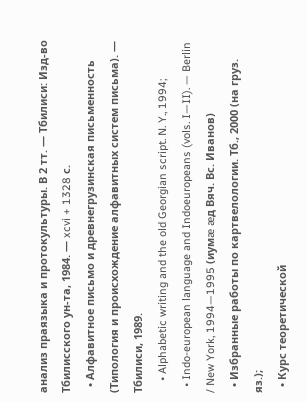анализ праязыка и протокультуры. В 2 тт. — Тбилиси: Изд-во Тбилисского ун-та, 1984. — xcvi + 1328 с.
  • Алфавитное письмо и древнегрузинская письменность (Типология и происхождение алфавитных систем письма). — Тбилиси, 1989.
    • Alphabetic writing and the old Georgian script. N. Y., 1994;
  • Indo-european language and Indoeuropeans (vols. I—II). — Berlin / New York, 1994—1995 (иумæ æд Вяч. Вс. Иванов)
  • Избранные работы по картвелологии. Тб., 2000 (на груз. яз.);
  • Курс теоретической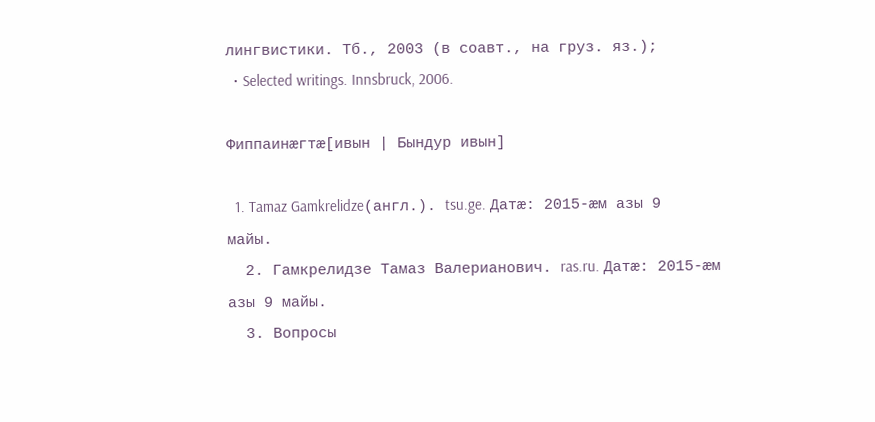лингвистики. Тб., 2003 (в соавт., на груз. яз.);
  • Selected writings. Innsbruck, 2006.

Фиппаинæгтæ[ивын | Бындур ивын]

  1. Tamaz Gamkrelidze(англ.). tsu.ge. Датæ: 2015-æм азы 9 майы.
  2. Гамкрелидзе Тамаз Валерианович. ras.ru. Датæ: 2015-æм азы 9 майы.
  3. Вопросы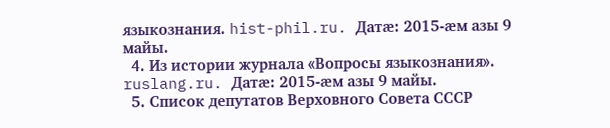языкознания. hist-phil.ru. Датæ: 2015-æм азы 9 майы.
  4. Из истории журнала «Вопросы языкознания». ruslang.ru. Датæ: 2015-æм азы 9 майы.
  5. Список депутатов Верховного Совета СССР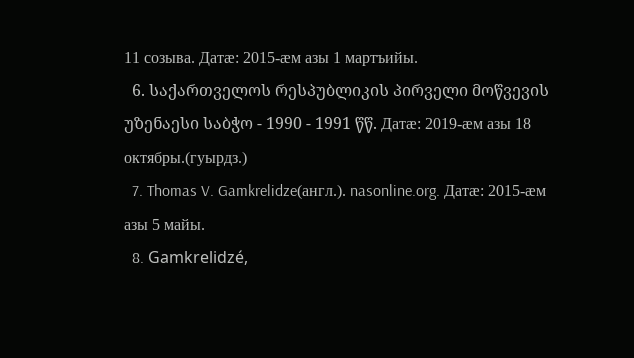11 созыва. Датæ: 2015-æм азы 1 мартъийы.
  6. საქართველოს რესპუბლიკის პირველი მოწვევის უზენაესი საბჭო - 1990 - 1991 წწ. Датæ: 2019-æм азы 18 октябры.(гуырдз.)
  7. Thomas V. Gamkrelidze(англ.). nasonline.org. Датæ: 2015-æм азы 5 майы.
  8. Gamkrelidzé,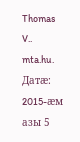Thomas V.. mta.hu. Датæ: 2015-æм азы 5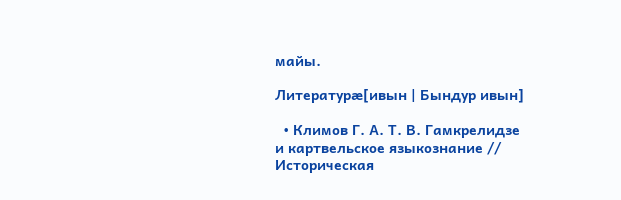майы.

Литературæ[ивын | Бындур ивын]

  • Климов Г. А. Т. В. Гамкрелидзе и картвельское языкознание // Историческая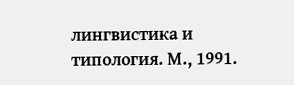лингвистика и типология. М., 1991.